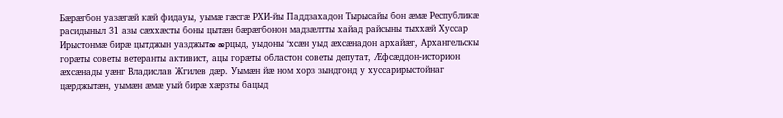Бæрæгбон уазæгæй кæй фидауы, уымæ гæсгæ РХИ-йы Паддзахадон Тырысайы бон æмæ Республикæ расидыныл 31 азы сæххæсты боны цытæн бæрæгбонон мадзæлтты хайад райсыны тыххæй Хуссар Ирыстонмæ бирæ цытджын уазджытæ æрцыд, уыдоны ‘хсæн уыд æхсæнадон архайæг, Архангельскы горæты советы ветеранты активист, ацы горæты областон советы депутат, Æфсæддон-историон æхсæнады уæнг Владислав Жгилев дæр. Уымæн йæ ном хорз зындгонд у хуссарирыстойнаг цæрджытæн, уымæн æмæ уый бирæ хæрзты бацыд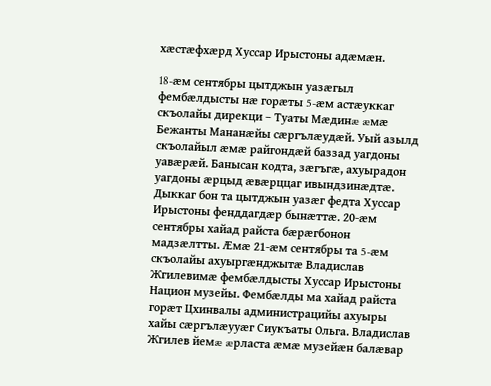хæстæфхæрд Хуссар Ирыстоны адæмæн.

18-æм сентябры цытджын уазæгыл фембæлдысты нæ горæты 5-æм астæуккаг скъолайы дирекци – Туаты Мæдинæ æмæ Бежанты Мананæйы сæргълæудæй. Уый азылд скъолайыл æмæ райгондæй баззад уагдоны уавæрæй. Банысан кодта, зæгъгæ, ахуырадон уагдоны æрцыд æвæрццаг ивындзинæдтæ. Дыккаг бон та цытджын уазæг федта Хуссар Ирыстоны фенддагдæр бынæттæ. 20-æм сентябры хайад райста бæрæгбонон мадзæлтты. Æмæ 21-æм сентябры та 5-æм скъолайы ахуыргæнджытæ Владислав Жгилевимæ фембæлдысты Хуссар Ирыстоны Национ музейы. Фембæлды ма хайад райста горæт Цхинвалы администрацийы ахуыры хайы сæргълæууæг Сиукъаты Ольга. Владислав Жгилев йемæ æрласта æмæ музейæн балæвар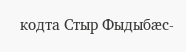кодта Стыр Фыдыбæс-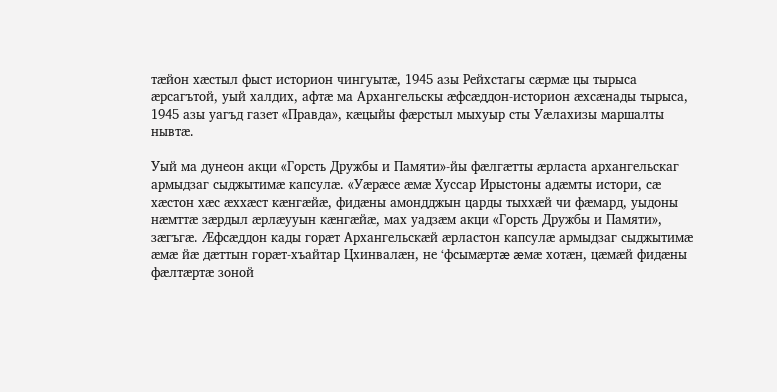тæйон хæстыл фыст историон чингуытæ, 1945 азы Рейхстагы сæрмæ цы тырыса æрсагътой, уый халдих, афтæ ма Архангельскы æфсæддон-историон æхсæнады тырыса, 1945 азы уагъд газет «Правда», кæцыйы фæрстыл мыхуыр сты Уæлахизы маршалты нывтæ.

Уый ма дунеон акци «Горсть Дружбы и Памяти»-йы фæлгæтты æрласта архангельскаг армыдзаг сыджытимæ капсулæ. «Уæрæсе æмæ Хуссар Ирыстоны адæмты истори, сæ хæстон хæс æххæст кæнгæйæ, фидæны амондджын царды тыххæй чи фæмард, уыдоны нæмттæ зæрдыл æрлæууын кæнгæйæ, мах уадзæм акци «Горсть Дружбы и Памяти», зæгъгæ. Æфсæддон кады горæт Архангельскæй æрластон капсулæ армыдзаг сыджытимæ æмæ йæ дæттын горæт-хъайтар Цхинвалæн, не ‘фсымæртæ æмæ хотæн, цæмæй фидæны фæлтæртæ зоной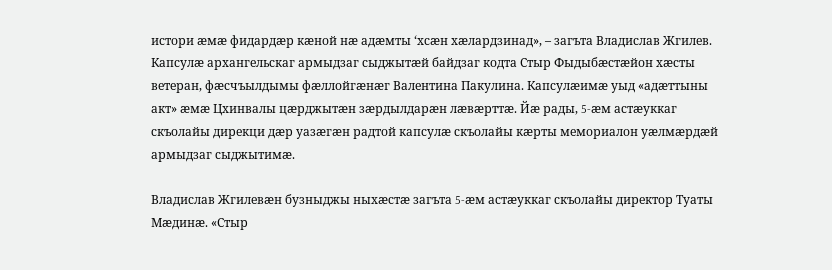истори æмæ фидардæр кæной нæ адæмты ‘хсæн хæлардзинад», – загъта Владислав Жгилев. Капсулæ архангельскаг армыдзаг сыджытæй байдзаг кодта Стыр Фыдыбæстæйон хæсты ветеран, фæсчъылдымы фæллойгæнæг Валентина Пакулина. Капсулæимæ уыд «адæттыны акт» æмæ Цхинвалы цæрджытæн зæрдылдарæн лæвæрттæ. Йæ рады, 5-æм астæуккаг скъолайы дирекци дæр уазæгæн радтой капсулæ скъолайы кæрты мемориалон уæлмæрдæй армыдзаг сыджытимæ.

Владислав Жгилевæн бузныджы ныхæстæ загъта 5-æм астæуккаг скъолайы директор Туаты Мæдинæ. «Стыр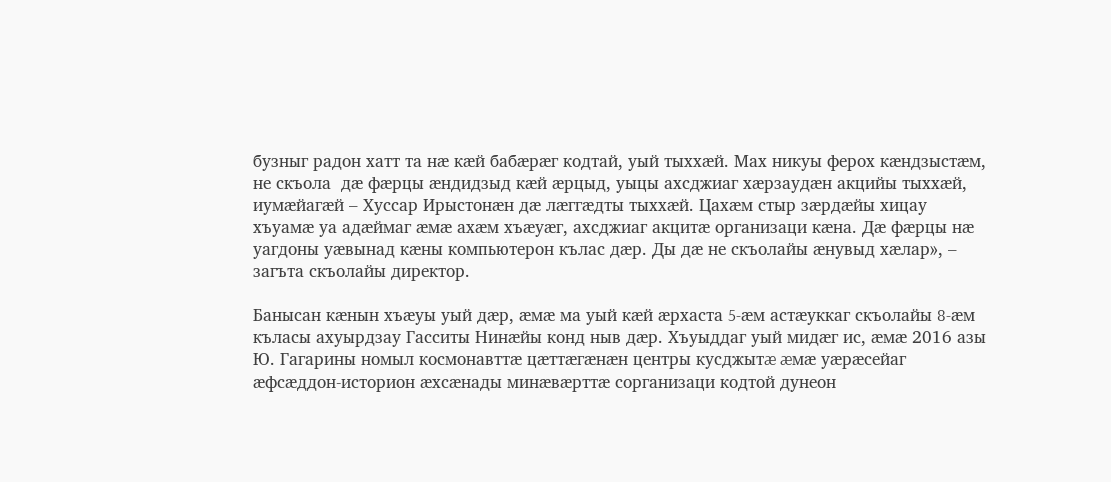бузныг радон хатт та нæ кæй бабæрæг кодтай, уый тыххæй. Мах никуы ферох кæндзыстæм, не скъола  дæ фæрцы æндидзыд кæй æрцыд, уыцы ахсджиаг хæрзаудæн акцийы тыххæй, иумæйагæй – Хуссар Ирыстонæн дæ лæггæдты тыххæй. Цахæм стыр зæрдæйы хицау хъуамæ уа адæймаг æмæ ахæм хъæуæг, ахсджиаг акцитæ организаци кæна. Дæ фæрцы нæ уагдоны уæвынад кæны компьютерон кълас дæр. Ды дæ не скъолайы æнувыд хæлар», – загъта скъолайы директор.

Банысан кæнын хъæуы уый дæр, æмæ ма уый кæй æрхаста 5-æм астæуккаг скъолайы 8-æм къласы ахуырдзау Гасситы Нинæйы конд ныв дæр. Хъуыддаг уый мидæг ис, æмæ 2016 азы Ю. Гагарины номыл космонавттæ цæттæгæнæн центры кусджытæ æмæ уæрæсейаг æфсæддон-историон æхсæнады минæвæрттæ сорганизаци кодтой дунеон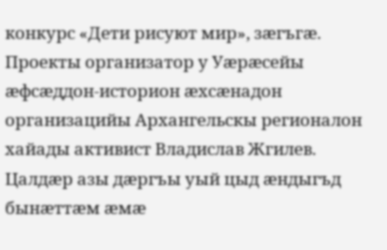конкурс «Дети рисуют мир», зæгъгæ. Проекты организатор у Уæрæсейы æфсæддон-историон æхсæнадон организацийы Архангельскы регионалон хайады активист Владислав Жгилев. Цалдæр азы дæргъы уый цыд æндыгъд бынæттæм æмæ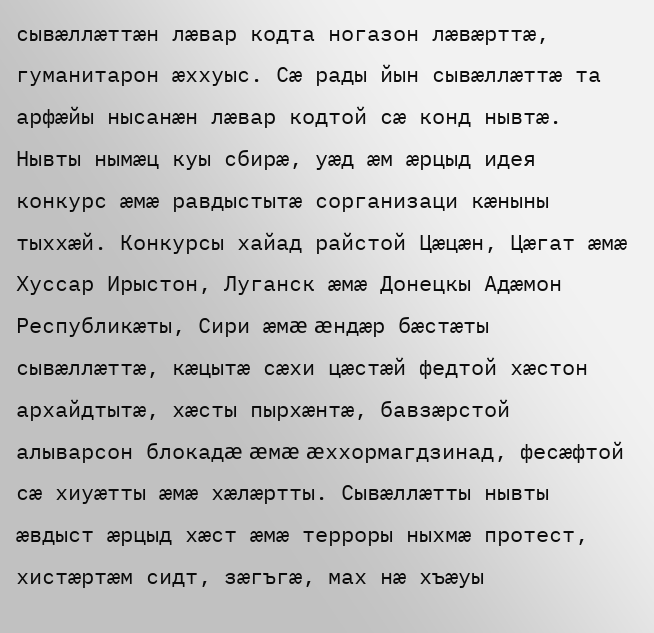сывæллæттæн лæвар кодта ногазон лæвæрттæ, гуманитарон æххуыс. Сæ рады йын сывæллæттæ та арфæйы нысанæн лæвар кодтой сæ конд нывтæ. Нывты нымæц куы сбирæ, уæд æм æрцыд идея конкурс æмæ равдыстытæ сорганизаци кæныны тыххæй. Конкурсы хайад райстой Цæцæн, Цæгат æмæ Хуссар Ирыстон, Луганск æмæ Донецкы Адæмон Республикæты, Сири æмæ æндæр бæстæты сывæллæттæ, кæцытæ сæхи цæстæй федтой хæстон архайдтытæ, хæсты пырхæнтæ, бавзæрстой алыварсон блокадæ æмæ æххормагдзинад, фесæфтой сæ хиуæтты æмæ хæлæртты. Сывæллæтты нывты æвдыст æрцыд хæст æмæ терроры ныхмæ протест, хистæртæм сидт, зæгъгæ, мах нæ хъæуы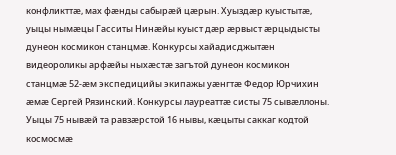конфликттæ, мах фæнды сабырæй цæрын. Хуыздæр куыстытæ, уыцы нымæцы Гасситы Нинæйы куыст дæр æрвыст æрцыдысты дунеон космикон станцмæ. Конкурсы хайадисджытæн видеороликы арфæйы ныхæстæ загътой дунеон космикон станцмæ 52-æм экспедицийы экипажы уæнгтæ Федор Юрчихин æмæ Сергей Рязинский. Конкурсы лауреаттæ систы 75 сывæллоны. Уыцы 75 нывæй та равзæрстой 16 нывы, кæцыты саккаг кодтой космосмæ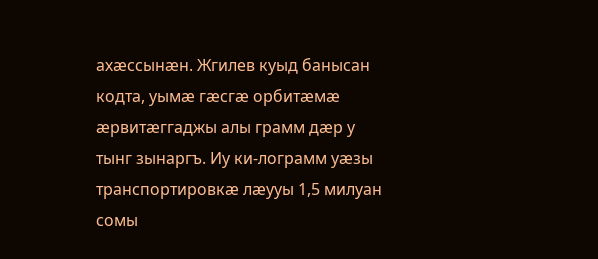ахæссынæн. Жгилев куыд банысан кодта, уымæ гæсгæ орбитæмæ æрвитæггаджы алы грамм дæр у тынг зынаргъ. Иу ки-лограмм уæзы транспортировкæ лæууы 1,5 милуан сомы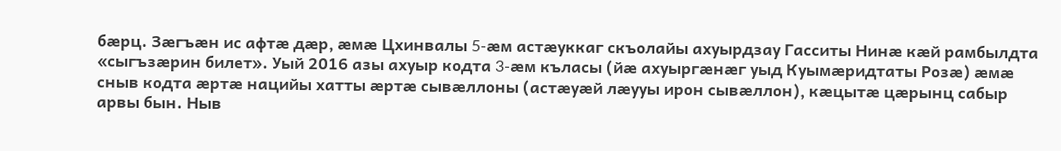бæрц. Зæгъæн ис афтæ дæр, æмæ Цхинвалы 5-æм астæуккаг скъолайы ахуырдзау Гасситы Нинæ кæй рамбылдта «сыгъзæрин билет». Уый 2016 азы ахуыр кодта 3-æм къласы (йæ ахуыргæнæг уыд Куымæридтаты Розæ) æмæ  сныв кодта æртæ нацийы хатты æртæ сывæллоны (астæуæй лæууы ирон сывæллон), кæцытæ цæрынц сабыр арвы бын. Ныв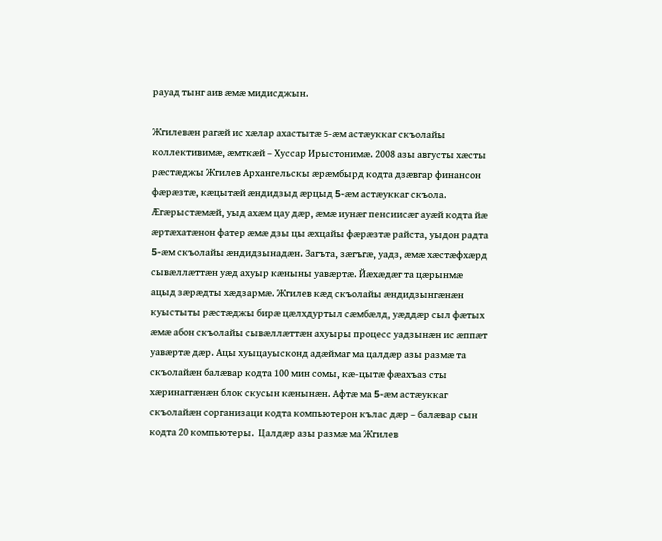рауад тынг аив æмæ мидисджын.

Жгилевæн рагæй ис хæлар ахастытæ 5-æм астæуккаг скъолайы коллективимæ, æмткæй – Хуссар Ирыстонимæ. 2008 азы августы хæсты рæстæджы Жгилев Архангельскы æрæмбырд кодта дзæвгар финансон фæрæзтæ, кæцытæй æндидзыд æрцыд 5-æм астæуккаг скъола. Æгæрыстæмæй, уыд ахæм цау дæр, æмæ иунæг пенсиисæг ауæй кодта йæ æртæхатæнон фатер æмæ дзы цы æхцайы фæрæзтæ райста, уыдон радта 5-æм скъолайы æндидзынадæн. Загъта, зæгъгæ, уадз, æмæ хæстæфхæрд сывæллæттæн уæд ахуыр кæныны уавæртæ. Йæхæдæг та цæрынмæ ацыд зæрæдты хæдзармæ. Жгилев кæд скъолайы æндидзынгæнæн куыстыты рæстæджы бирæ цæлхдуртыл сæмбæлд, уæддæр сыл фæтых æмæ абон скъолайы сывæллæттæн ахуыры процесс уадзынæн ис æппæт уавæртæ дæр. Ацы хуыцауысконд адæймаг ма цалдæр азы размæ та скъолайæн балæвар кодта 100 мин сомы, кæ-цытæ фæахъаз сты хæринаггæнæн блок скусын кæнынæн. Афтæ ма 5-æм астæуккаг скъолайæн сорганизаци кодта компьютерон кълас дæр – балæвар сын кодта 20 компьютеры.  Цалдæр азы размæ ма Жгилев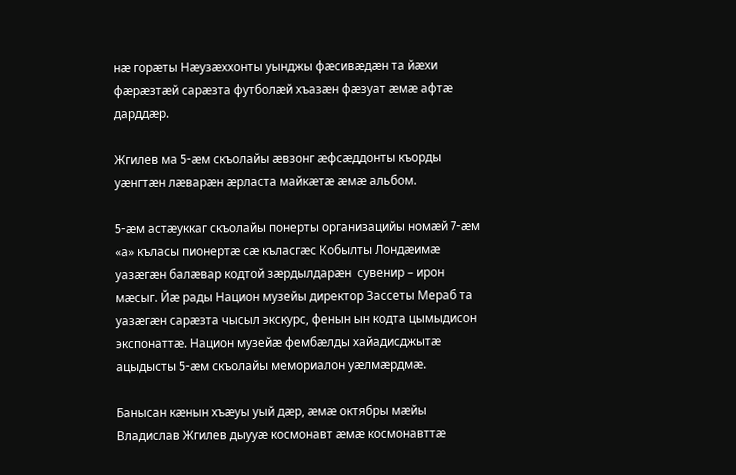нæ горæты Нæузæххонты уынджы фæсивæдæн та йæхи фæрæзтæй сарæзта футболæй хъазæн фæзуат æмæ афтæ дарддæр.

Жгилев ма 5-æм скъолайы æвзонг æфсæддонты къорды уæнгтæн лæварæн æрласта майкæтæ æмæ альбом.

5-æм астæуккаг скъолайы понерты организацийы номæй 7-æм «а» къласы пионертæ сæ къласгæс Кобылты Лондæимæ уазæгæн балæвар кодтой зæрдылдарæн  сувенир – ирон мæсыг. Йæ рады Национ музейы директор Зассеты Мераб та уазæгæн сарæзта чысыл экскурс, фенын ын кодта цымыдисон экспонаттæ. Национ музейæ фембæлды хайадисджытæ ацыдысты 5-æм скъолайы мемориалон уæлмæрдмæ.

Банысан кæнын хъæуы уый дæр, æмæ октябры мæйы Владислав Жгилев дыууæ космонавт æмæ космонавттæ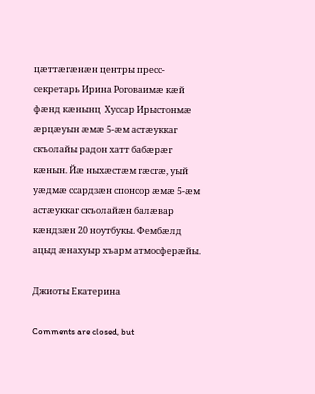цæттæгæнæн центры пресс-секретарь Ирина Роговаимæ кæй фæнд кæнынц  Хуссар Ирыстонмæ æрцæуын æмæ 5-æм астæуккаг скъолайы радон хатт бабæрæг кæнын. Йæ ныхæстæм гæсгæ, уый уæдмæ ссардзæн спонсор æмæ 5-æм астæуккаг скъолайæн балæвар кæндзæн 20 ноутбукы. Фембæлд ацыд æнахуыр хъарм атмосферæйы.

Джиоты Екатерина

Comments are closed, but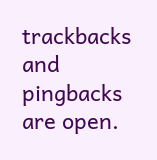trackbacks and pingbacks are open.